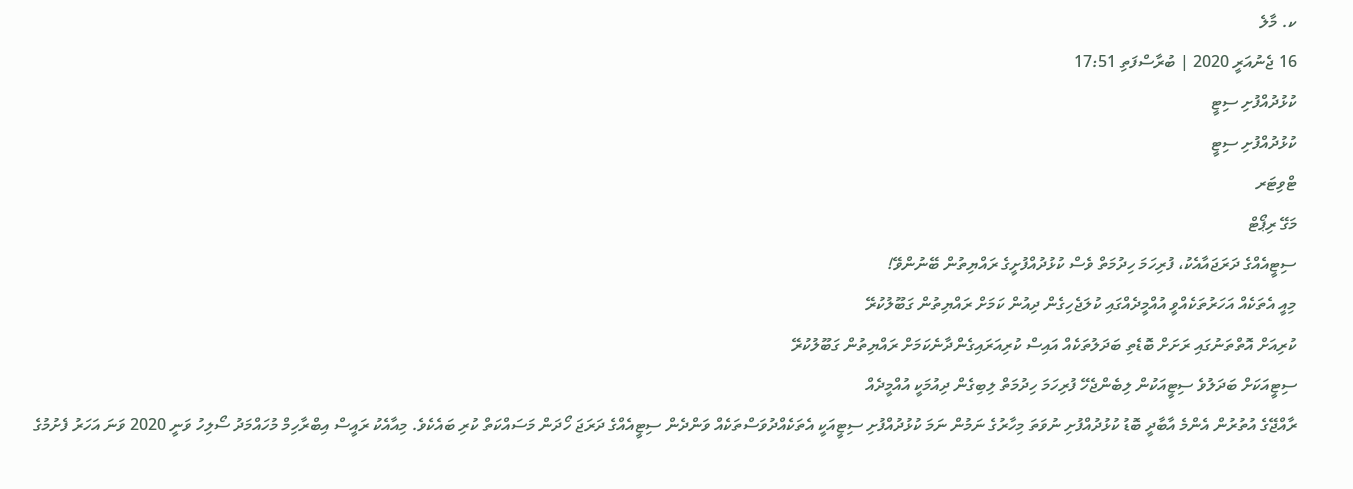ކ. މާލެ
16 ޖެނުއަރީ 2020 | ބުރާސްފަތި 17:51
ކުޅުދުއްފުށި ސިޓީ
ކުޅުދުއްފުށި ސިޓީ
ޓްވިޓަރ
މަގޭ ރިޕޯޓް
ސިޓީއެއްގެ ދަރަޖައާއެކު، ފުރިހަމަ ހިދުމަތް ވެސް ކުޅުދުއްފުށީގެ ރައްޔިތުން ބޭނުންވޭ!
މިއީ އެތަކެއް އަހަރުތަކެއްވީ އުއްމީދެއްގައި ކުލަޖެހިގެން ދިއުން ކަމަށް ރައްޔިތުން ގަބޫލުކުރޭ
ކުރިއަށް އޮތްތަނުގައި ރަށަށް ބޮޑެތި ބަދަލުތަކެއް އައިސް ކުރިއަރައިގެންދާނެކަމަށް ރައްޔިތުން ގަބޫލުކުރޭ
ސިޓީއަކަށް ބަދަލުވެ ސިޓީއަކުން ލިބެންޖެހޭ ފުރިހަމަ ހިދުމަތް ލިބިގެން ދިއުމަކީ އުއްމީދެއް
ރާއްޖޭގެ އުތުރުން އެންމެ އާބާދީ ބޮޑު ކުޅުދުއްފުށި ނުވަތަ މިހާރުގެ ނަމުން ނަމަ ކުޅުދުއްފުށި ސިޓީއަކީ އެތަކެއްދުވަސްތަކެއް ވަންދެން ސިޓީއެއްގެ ދަރަޖަ ހޯދަން މަސައްކަތް ކުރި ބައެކެވެ. މިއާއެކު ރައީސް އިބްރާހިމް މުހައްމަދު ސޯލިހު ވަނީ 2020 ވަނަ އަހަރު ފެށުމުގެ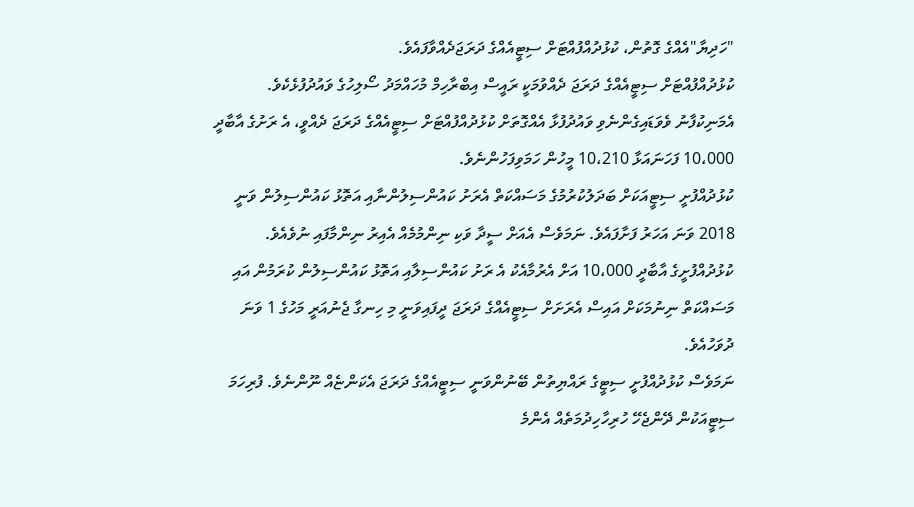"ހަދިޔާ"އެއްގެ ގޮތުން، ކުޅުދުއްފުއްޓަށް ސިޓީއެއްގެ ދަރަޖަދެއްވާފައެވެ.
ކުޅުދުއްފުއްޓަށް ސިޓީއެއްގެ ދަރަޖަ ދެއްވުމަކީ ރައީސް އިބްރާހިމް މުހައްމަދު ސޯލިހުގެ ވައުދުފުޅެކެވެ. އެމަނިކުފާނު ވެވަޑައިގެންނެވި ވައުދުފުޅާ އެއްގޮތަށް ކުޅުދުއްފުއްޓަށް ސިޓީއެއްގެ ދަރަޖަ ދެއްވީ، އެ ރަށުގެ އާބާދީ 10،000 ފަހަނައަޅާ 10،210 މީހުން ހަމަވިފަހުންނެވެ.
ކުޅުދުއްފުށީ ސިޓީއަކަށް ބަދަލުކުރުމުގެ މަސައްކަތް އެރަށު ކައުންސިލުންނާއި އަތޮޅު ކައުންސިލުން ވަނީ 2018 ވަނަ އަހަރު ފަށާފައެވެ. ނަމަވެސް އެއަށް ސީދާ ވަކި ނިންމުމެއް އެއިރު ނިންމާފައި ނުވެއެވެ. ކުޅުދުއްފުށީގެ އާބާދީ 10،000 އަށް އެރުމާއެކު އެ ރަށު ކައުންސިލާއި އަތޮޅު ކައުންސިލުން ކުރަމުން އައި މަސައްކަތް ނިނުމަކަށް އައިސް އެރަށަށް ސިޓީއެއްގެ ދަރަޖަ ދީފައިވަނީ މި ހިނގާ ޖެނުއަރީ މަހުގެ 1 ވަނަ ދުވަހުއެވެ.
ނަމަވެސް ކުޅުދުއްފުށީ ސިޓީގެ ރައްޔިތުން ބޭނުންވަނީ ސިޓީއެއްގެ ދަރަޖަ އެކަންޏެއް ނޫންނެވެ. ފުރިހަމަ ސިޓީއަކުން ދޭންޖެހޭ ހުރިހާހިދުމަތެއް އެންމެ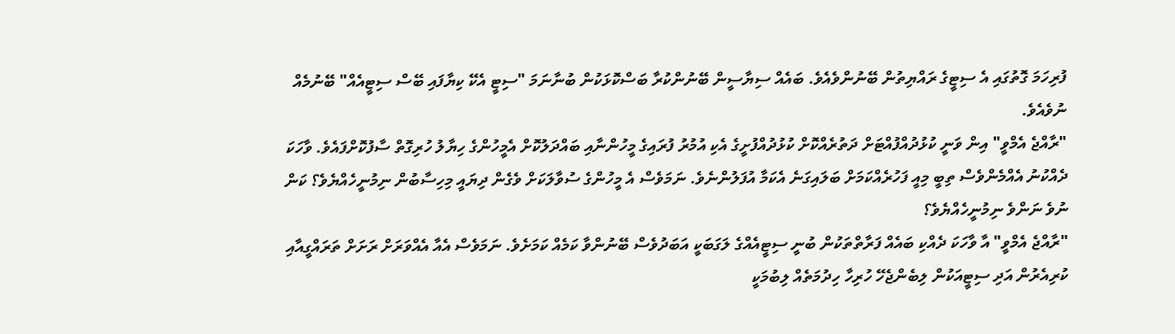ފުރިހަމަ ގޮތުގައި އެ ސިޓީގެ ރައްޔިތުން ބޭނުންވެއެވެ. ބައެއް ސިޔާސީން ބޭނުންކުރާ ބަސްކޮޅަކުން ބުނާނަމަ "ސިޓީ އެކޭ ކިޔާފައި ބޭސް ސިޓީއެއް" ބޭނުމެއް ނުވެއެވެ.
"ރާއްޖެ އެމްވީ" އިން ވަނީ ކުޅުދުއްފުއްޓަށް ދަތުރެއްކޮށް ކުޅުދުއްފުށީގެ އެކި އުމުރު ފުރައިގެ މީހުންނާއި ބައްދަލުކޮށް އެމީހުންގެ ހިޔާލު ހުރިގޮތް ސާފުކޮށްފައެވެ. ވާހަކަ ދެއްކުނު އެއްމެންވެސް ތިބީ މިއީ ފަހުރެއްކަމަށް ބަލައިގަނެ އެކަމާ އުފަލުންނެވެ. ނަމަވެސް އެ މީހުންގެ ސުވާލަކަށް ވެގެން ދިޔައީ މިހިސާބުން ނިމުނީހެއްޔެވެ؟ ކަން ނުވެ ނަންވެ ނިމުނީހެއްޔެވެ؟
"ރާއްޖެ އެމްވީ" އާ ވާހަކަ ދެއްކި ބައެއް ފަރާތްތަކުން ބުނީ ސިޓީއެއްގެ ލަގަބަކީ އަބަދުވެސް ބޭނުންވާ ކަމެއް ކަމަށެވެ. ނަމަވެސް އެއާ އެއްވަރަށް ރަށަށް ތަރައްގީއާއި ކުރިއެރުން އަދި ސިޓީއަކުން ލިބެންޖެހޭ ހުރިހާ ހިދުމަތެއް ލިބުމަކީ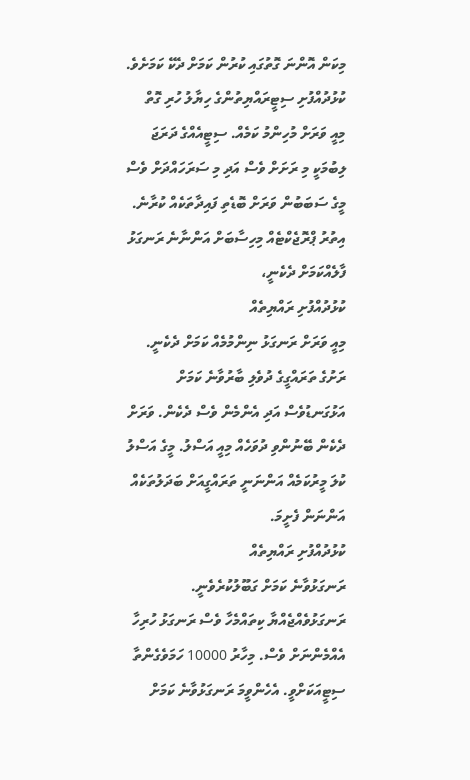މިކަން އޮންނަ ގޮތުގައި ކުރުން ކަމަށް ދެކޭ ކަމަށެވެ.
ކުޅުދުއްފުށި ސިޓީރައްޔިތުންގެ ހިޔާލު ހުރި ގޮތް
މިއީ ވަރަށް މުހިންމު ކަމެއް. ސިޓީއެއްގެ ދަރަޖަ ލިބުމަކީ މި ރަށަށް ވެސް އަދި މި ސަރަހައްދަށް ވެސް މީގެ ސަބަބުން ވަރަށް ބޮޑެތި ފައިދާތަކެއް ކުރާނެ. އިތުރު ޕްރޮޖެކްޓެއް މިހިސާބަށް އަންނާނެ ރަނގަޅު ފާލެއްކަމަށް ދެކެނީ،
ކުޅުދުއްފުށި ރައްޔިތެއް
މިއީ ވަރަށް ރަނގަޅު ނިންމުމެއް ކަމަށް ދެކެނީ. ރަށުގެ ތަރައްގީގެ ދުވެލި ބާރުވާނެ ކަމަށް އަޅުގަނޑުވެސް އަދި އެންމެން ވެސް ދެކެން. ވަރަށް ދެކެން ބޭނުންވި ދުވަހެއް މިއީ އަސްލު. މީގެ އަސްލު ކުލަ މީރުކަމެއް އަންނަނީ ތަރައްގީއަށް ބަދަލުތަކެއް އަންނަން ފެށީމަ.
ކުޅުދުއްފުށި ރައްޔިތެއް
ރަނގަޅުވާނެ ކަމަށް ގަބޫލުކުރެވެނީ. ރަނގަޅުވެއްޖެއްޔާ ކިތައްމެހާ ވެސް ރަނގަޅު ހުރިހާ އެއްމެންނަށް ވެސް. މިހާރު 10000 ހަމަވެގެންތާ ސިޓީއަކަށްވީ. އެހެންވީމަ ރަނގަޅުވާނެ ކަމަށް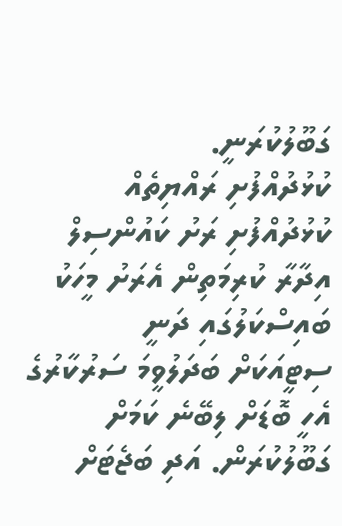ގަބޫލުކުރަނީ.
ކުޅުދުއްފުށި ރައްޔިތެއް
ކުޅުދުއްފުށި ރަށު ކައުންސިލް އިދާރާ ކުރިމަތިން އެރަށު މީހަކު ބައިސްކަލުގައި ދަނީ
ސިޓީއަކަށް ބަދަލުވީމަ ސަރުކާރުގެ އެހީ ބޮޑަށް ލިބޭނެ ކަމަށް ގަބޫލުކުރަން. އަދި ބަޖެޓަށް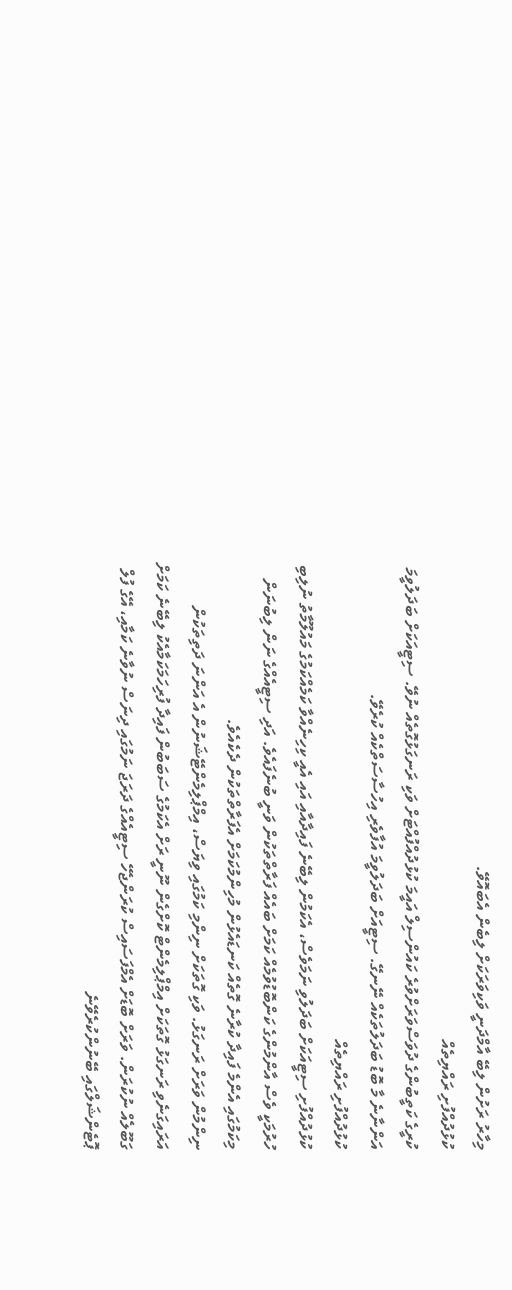މިހާރު ރަށުން ލިބޭ އާމްދަނީ ވަކިވަރަކަށް ލިބެން އެބައޮވޭ.
ކުޅުދުއްފުށި ރައްޔިތެއް
ކުރީގެ ކަތީބުންގެ ދުވަސްވަރަށްވުރެ ކައުންސިލް އައީމަ ކުޅުދުއްފުއްޓަށް ވަކި ރަނގަޅުގޮތެއް ނުވޭ. ސިޓީއަކަށް ބަދަލުވީމަ އަންނާނެ މާ ބޮޑު ބަދަލުތަކެއް ނޭނގޭ. ސިޓީއަށް ބަދަލުވީމަ އުފާވެރި އިހުސާސަތްކެއް ކުރެވޭ.
ކުޅުދުއްފުށި ރައްޔިތެއް
ކުޅުދުއްފުށި ސިޓީއަކަށް ބަދަލުވި ނަމަވެސް، އެކަމުން ލިބޭނެ ފައިދާއާއި އައި އެއީ ކިހިނެއްވާ ކަމެއްކަމުގެ މައުލޫމާތު ނުލިބި ހުރުމަކީ ވެސް އާންމުންގެ ކަންބޮޑުވުމެއް ކަމަށް ބައެއް ފަރާތްތަކުން ވަނީ ބުނެފައެވެ. އަދި ސިޓީއެއްގެ ނަން ލިބުނަން މިކަމުގައި އެންމެ ފައިދާ ކުރާނެ ގޮތެއް ކަނޑައެޅުން މުހިންމުކަމަށް އެފަރާތްތަކުން ދެކެއެވެ.
ނިންމުން ވަރަށް ރަނގަޅު. ވަކި ގޮތަކަށް ނިންމި ކަމުގައި ވިޔަސް، އިމްޕްލިމެންޓޭޝަނުން އެ އަންނަ ދަތިތަކުން އަރައިގަނެވި ރަނގަޅު ގޮތަކަށް އިމްޕްލިމެންޓް ކޮށްގެން ނޫނީ ރަށް އެކަމުގެ ސަބަބުން ފައިދާ ފުރިހަމަކަމާއެކު ލިބޭނެ ކަމަށް ގަބޫލެއް ނުކުރަން. ވަރަށް ބޮޑަށް އެމްފަސައިސް ކުރަންޖެހޭ ސިޓީއެއްގެ ދަރަޖަ ނަމުގައި ދިނަސް ނުވާނެ ކަމާއި، އޭގެ ފުލް ޕޮޓެންޝަލްގައި ބޭނުންކުރެވޭނެ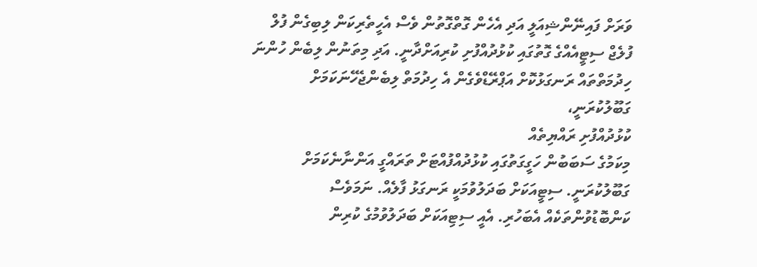ވަރަށް ފައިނޭންޝިއަލީ އަދި އެހެން ގޮތްގޮތުން ވެސް އެހީތެރިކަން ލިބިގެން ފުލް ފުލެޖް ސިޓީއެއްގެ ގޮތުގައި ކުޅުދުއްފުށި ކުރިއަށްދާނީ. އަދި މިތަނުން ލިބެން ހުންނަ ހިދުމަތްތައް ރަނގަޅުކޮށް އަޕްރޭޑްވެގެން އެ ހިދުމަތް ލިބެންޖެހޭނަކަމަށް ގަބޫލުކުރަނީ،
ކުޅުދުއްފުށި ރައްޔިތެއް
މިކަމުގެ ސަބަބުން ހަގީގަތުގައި ކުޅުދުއްފުއްޓަށް ތަރައްގީ އަންނާނެކަމަށް ގަބޫލުކުރަނީ. ސިޓީއަކަށް ބަދަލުވުމަކީ ރަނގަޅު ފާލެއް. ނަމަވެސް ކަންބޮޑުވުންތަކެއް އެބަހުރި. އެއީ ސިޓިއަކަށް ބަދަލުވުމުގެ ކުރިން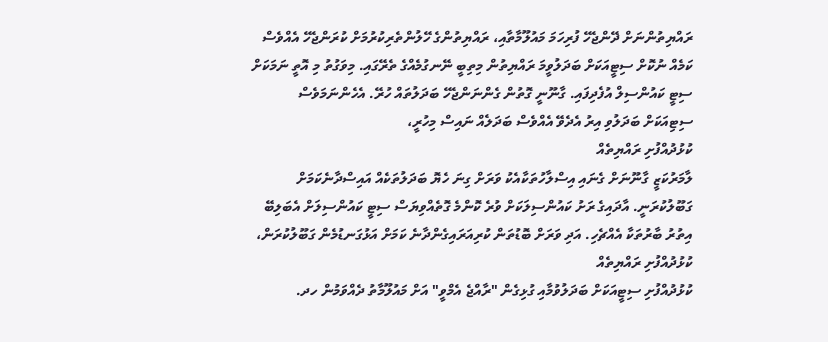ރައްޔިތުންނަށް ދޭންޖެހޭ ފުރިހަމަ މައުލޫމާތާއި، ރައްޔިތުންގެ ހޭލުންތެރިކުރުމަށް ކުރަންޖެހޭ އެއްވެސް ކަމެއް ނުކޮށް ސިޓީއަކަށް ބަދަލުވީމަ ރައްޔިތުން މިތިބީ ނޭނގުމެއްގެ ތެރޭގައި. މިވަގުތު މި އޮތީ ނަމަކަށް ސިޓީ ކައުންސިލް އުފެދިފައި. ގާނޫނީ ގޮތުން ގެންނަންޖެހޭ ބަދަލުތައް ހުރޭ. އެހެންނަމަވެސް ސިޓިއަކަށް ބަދަލުވި އިރު އެދެވޭ އެއްވެސް ބަދަލެއް ނައިސް މިހުރީ،
ކުޅުދުއްފުށި ރައްޔިތެއް
ލާމަރުކަޒީ ގާނޫނަށް ގެނައި އިސްލާހުތަކާއެކު ވަރަށް ގިނަ ހެޔޮ ބަދަލުތަކެއް އައިސްދާނެކަމަށް ގަބޫލުކުރަނީ. އާދައިގެ ރަށު ކައުންސިލަކަށް ވުރެ ކޮންމެ ގޮތެއްވިޔަސް ސިޓީ ކައުންސިލަށް އެބަލިބޭ އިތުރު ބާރުތަކާ އެއްޗެހި. އަދި ވަރަށް ބޮޑުތަން ކުރިއަރައިގެންދާނެ ކަމަށް އަޅުގަނޑުމެން ގަބޫލުކުރަން،
ކުޅުދުއްފުށި ރައްޔިތެއް
ކުޅުދުއްފުށި ސިޓީއަކަށް ބަދަލުވުމާއި ގުޅިގެން "ރާއްޖެ އެމްވީ" އަށް މައުލޫމާތު ދެއްވަމުން ހދ.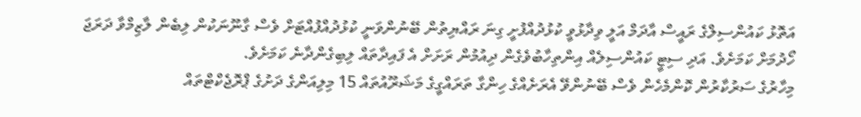އަތޮޅު ކައުންސިލްގެ ރައީސް އާދަމް އަލީ ވިދާޅުވީ ކުޅުދުއްފުށީ ގިނަ ރައްޔިތުން ބޭނުންވަނީ ކުޅުދުއްފުއްޓަށް ވެސް ގާނޫނަކުން ލިބެން ލާޒިމްވާ ދަރަޖަ ހޯދުމަށް ކަމަށެވެ. އަދި ސިޓީ ކައުންސިލެއް އިންތިހާބުވެގެން ދިއުމުން ރަށަށް އެ ފައިދާތައް ލިބިގެންދާނެ ކަމަށެވެ.
މިހާރުގެ ސަރުކާރުން ކޮންމެހެން ވެސް ބޭނުންވޭ އެރަށެއްގެ ހިންގާ ތަރައްގީގެ މަޝަރޫއުތައް 15 މިލިއަންގެ ދަށުގެ ޕްރޮޖެކްޓްތައް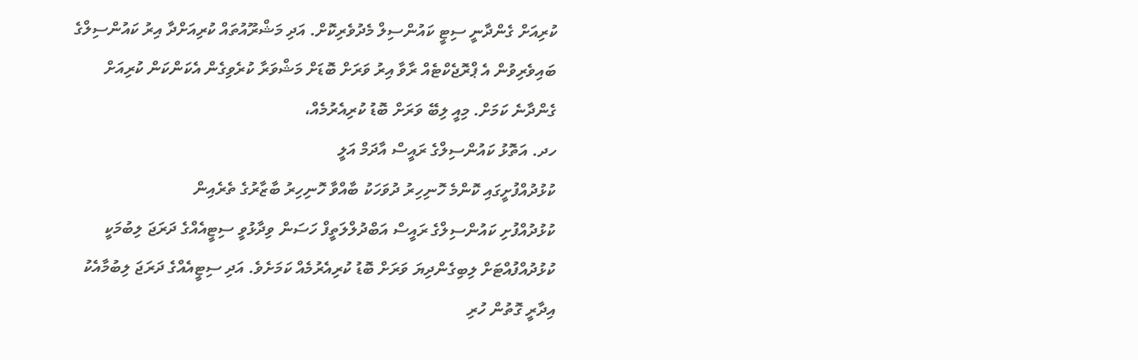ކުރިއަށް ގެންދާނީ ސިޓީ ކައުންސިލް މެދުވެރިކޮށް. އަދި މަޝްރޫއުތައް ކުރިއަށްދާ އިރު ކައުންސިލްގެ ބައިވެރިވުން އެ ޕްރޮޖެކްޓެއް ރާވާ އިރު ވަރަށް ބޮޑަށް މަޝްވަރާ ކުރެވިގެން އެކަންކަން ކުރިއަށް ގެންދާނެ ކަމަށް. މިއީ ލިބޭ ވަރަށް ބޮޑު ކުރިއެރުމެއް،
ހދ. އަތޮޅު ކައުންސިލްގެ ރައީސް އާދަމް އަލީ
ކުޅުދުއްފުށީގައި ކޮންމެ ހޮނިހިރު ދުވަހަކު ބާއްވާ ހޮނިހިރު ބާޒާރުގެ ތެރެއިން
ކުޅުދުއްފުށި ކައުންސިލްގެ ރައީސް އަބްދުލްލަތީފް ހަސަން ވިދާޅުވީ ސިޓީއެއްގެ ދަރަޖަ ލިބުމަކީ ކުޅުދުއްފުއްޓަށް ލިބިގެންދިޔަ ވަރަށް ބޮޑު ކުރިއެރުމެއް ކަމަށެވެ. އަދި ސިޓީއެއްގެ ދަރަޖަ ލިބުމާއެކު އިދާރީ ގޮތުން ހުރި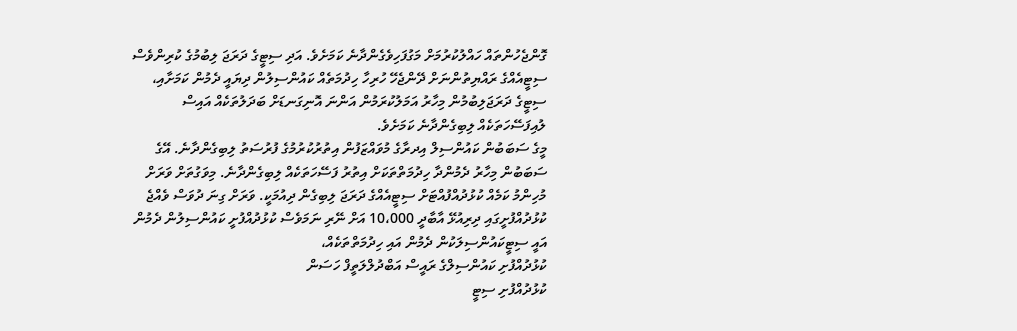ގޮންޖެހުންތައް ހައްލުކުރުމަށް މަގުފަހިވެގެންދާނެ ކަމަށެވެ. އަދި ސިޓީގެ ދަރަޖަ ލިބުމުގެ ކުރިންވެސް ސިޓީއެއްގެ ރައްޔިތުންނަށް ދޭންޖެހޭ ހުރިހާ ހިދުމަތެއް ކައުންސިލުން ދިޔައީ ދެމުން ކަމަށާއި، ސިޓީގެ ދަރަޖަލިބުމުން މިހާރު އަމަލުކުރަމުން އަންނަ އޮނިގަނޑަށް ބަދަލުތަކެއް އައިސް ލުއިފަސޭހަތަކެއް ލިބިގެންދާނެ ކަމަށެވެ.
މީގެ ސަބަބުން ކައުންސިލް އިދރާގެ މުވައްޒަފުން އިތުރުކުރުމުގެ ފުރުސަތު ލިބިގެންދާނެ. އޭގެ ސަބަބުން މިހާރު ދެމުންދާ ހިދުމަތްތަކަށް އިތުރު ފަސޭހަތަކެއް ލިބިގެންދާނެ. މިވަގުތަށް ވަރަށް މުހިންމު ކަމެއް ކުޅުދުއްފުއްޓަށް ސިޓީއެއްގެ ދަރަޖަ ލިބިގެން ދިއުމަކީ. ވަރަށް ގިނަ ދުވަސް ވެއްޖެ ކުޅުދުއްފުށީގައި ދިރިއުޅޭ އާބާދީ 10،000 އަށް ނޭރި ނަމަވެސް ކުޅުދުއްފުށީ ކައުންސިލުން ދެމުން އައީ ސިޓީކައުންސިލަކުން ދެމުން އައި ހިދުމަތްތަކެއް،
ކުޅުދުއްފުށި ކައުންސިލްގެ ރައީސް އަބްދުލްލަތީފް ހަސަން
ކުޅުދުއްފުށި ސިޓީ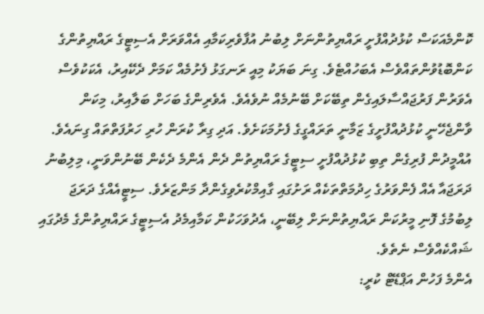ކޮންމެއަކަސް ކުޅުދުއްފުށީ ރައްޔިތުންނަށް ލިބުނު އުފާވެރިކަމާއި އެއްވަރަށް އެސިޓީގެ ރައްޔިތުންގެ ކަންބޮޑުވުންތައްވެސް އެބަހުއްޓެވެ. ގިނަ ބަޔަކު މިއީ ރަނގަޅު ފެށުމެއް ކަމަށް ދެކޭއިރު، އެކަކުވެސް އެވަރުން ފަރުޖައްސާލައިގެން ތިބޭކަށް ބޭނުމެއް ނުވެއެވެ. އެވެރިންގެ ބަހަށް ބަލާއިރު، މިކަން ވާންޖެހޭނީ ކުޅުދުއްފުށީގެ ޒަމާނީ ތަރައްގީގެ ފެށުމަކަށެވެ. އަދި ގިރާ ކުރަން ހުރި ހަރުފަތްތައް ގިނައެވެ.
އުއްމީދުން ފުރިގެން ތިބި ކުޅުދުއްފުށީ ސިޓީގެ ރައްޔިތުން ދެން އެންމެ ދެކެން ބޭނުންވަނީ، މިލިބުނު ދަރަޖައާ އެއް ފެންވަރުގެ ހިދުމަތްތަކެއް ރަށުގައި ގާއިމްކުރެވިގެންދާ މަންޒަރެވެ. ސިޓީއެއްގެ ދަރަޖަ ލިބުމުގެ ފޮނި މީރުކަން ރައްޔިތުންނަށް ލިބޭނީ، އެދުވަހަކުން ކަމާއިމެދު އެސިޓީގެ ރައްޔިތުންގެ މެދުގައި ޝައްކެއްވެސް ނެތެވެ.
އެންމެ ފަހުން އަޕްޑޭޓް ކުރީ: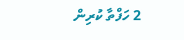2 ހަފްތާ ކުރިން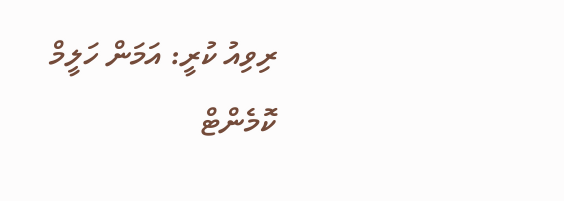ރިވިއު ކުރީ: އަމަން ހަލީމް
ކޮމެންޓް